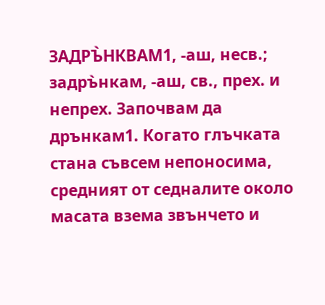ЗАДРЪ̀НКВАМ1, -аш, несв.; задръ̀нкам, -аш, св., прех. и непрех. Започвам да дрънкам1. Когато глъчката стана съвсем непоносима, средният от седналите около масата взема звънчето и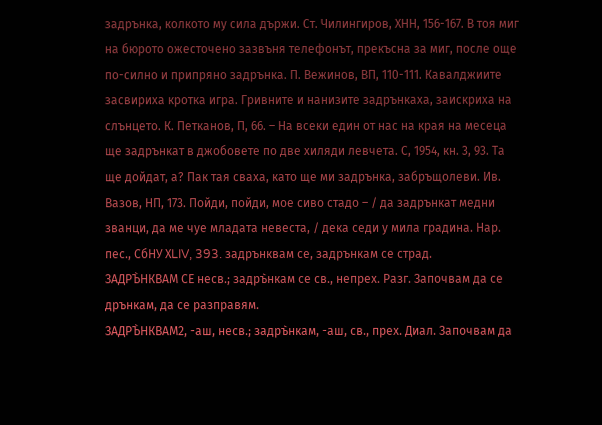задрънка, колкото му сила държи. Ст. Чилингиров, ХНН, 156-167. В тоя миг на бюрото ожесточено зазвъня телефонът, прекъсна за миг, после още по-силно и припряно задрънка. П. Вежинов, ВП, 110-111. Кавалджиите засвириха кротка игра. Гривните и нанизите задрънкаха, заискриха на слънцето. К. Петканов, П, 66. – На всеки един от нас на края на месеца ще задрънкат в джобовете по две хиляди левчета. С, 1954, кн. 3, 93. Та ще дойдат, а? Пак тая сваха, като ще ми задрънка, забръщолеви. Ив. Вазов, НП, 173. Пойди, пойди, мое сиво стадо – / да задрънкат медни званци, да ме чуе младата невеста, / дека седи у мила градина. Нар. пес., СбНУ ХLIV, 393. задрънквам се, задрънкам се страд.
ЗАДРЪ̀НКВАМ СЕ несв.; задръ̀нкам се св., непрех. Разг. Започвам да се дрънкам, да се разправям.
ЗАДРЪ̀НКВАМ2, -аш, несв.; задръ̀нкам, -аш, св., прех. Диал. Започвам да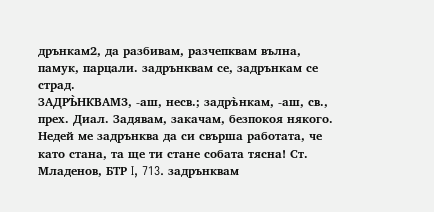дрънкам2, да разбивам, разчепквам вълна, памук, парцали. задрънквам се, задрънкам се страд.
ЗАДРЪ̀НКВАМ3, -аш, несв.; задръ̀нкам, -аш, св., прех. Диал. Задявам, закачам, безпокоя някого. Недей ме задрънква да си свърша работата, че като стана, та ще ти стане собата тясна! Ст. Младенов, БТР I, 713. задрънквам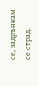се, задрънкам се страд.